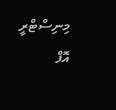މިނިސްޓްރީ އޮފް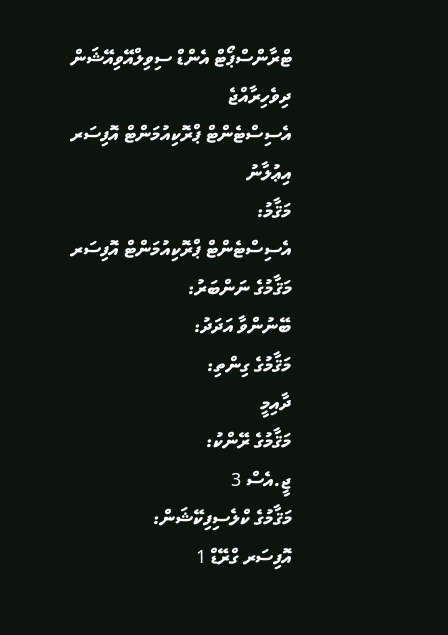ޓްރާންސްޕޯޓް އެންޑް ސިވިލްއޭވިއޭޝަން
ދިވެހިރާއްޖެ
އެސިސްޓެންޓް ޕްރޮކިއުމަންޓް އޮފިސަރ
އިޢުލާނު
މަޤާމު:
އެސިސްޓެންޓް ޕްރޮކިއުމަންޓް އޮފިސަރ
މަޤާމުގެ ނަންބަރު:
ބޭނުންވާ އަދަދު:
މަޤާމުގެ ގިންތި:
ދާއިމީ
މަޤާމުގެ ރޭންކު:
ޖީ.އެސް 3
މަޤާމުގެ ކްލެސިފިކޭޝަން:
އޮފިސަރ ގްރޭޑް 1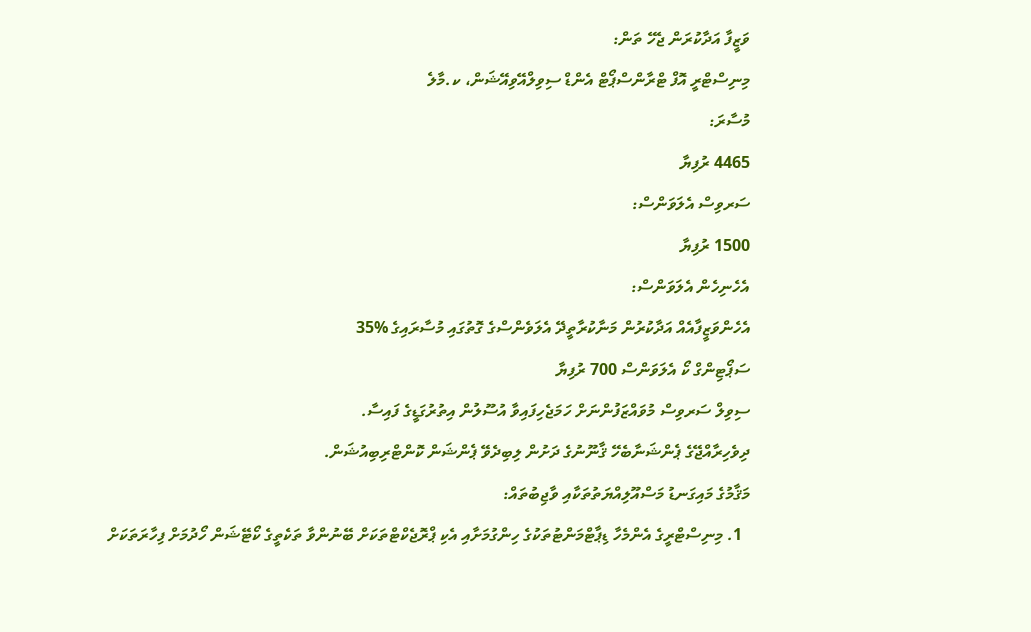ވަޒީފާ އަދާކުރަން ޖެހޭ ތަން:
މިނިސްޓްރީ އޮފް ޓްރާންސްޕޯޓް އެންޑް ސިވިލްއޭވިއޭޝަން، ކ.މާލެ
މުސާރަ:
4465 ރުފިޔާ
ސަރވިސް އެލަވަންސް:
1500 ރުފިޔާ
އެހެނިހެން އެލަވަންސް:
އެހެންވަޒީފާއެއް އަދާކުރުން މަނާކުރާތީދޭ އެލަވެންސްގެ ގޮތުގައި މުސާރައިގެ %35
ސަޕޯޓިންގް ކޯ އެލަވަންސް 700 ރުފިޔާ
ސިވިލް ސަރވިސް މުވައްޒަފުންނަށް ހަމަޖެހިފައިވާ އުސޫލުން އިތުރުގަޑީގެ ފައިސާ.
ދިވެހިރާއްޖޭގެ ޕެންޝަނާބެހޭ ޤާނޫނުގެ ދަށުން ލިބިދެވޭ ޕެންޝަން ކޮންޓްރިބިއުޝަން.
މަޤާމުގެ މައިގަނޑު މަސްއޫލިއްޔަތުތަކާއި ވާޖިބުތައް:
  1. މިނިސްޓްރީގެ އެންމެހާ ޑިޕާޓްމަންޓުތަކުގެ ހިންގުމަށާއި އެކި ޕްރޮޖެކްޓްތަކަށް ބޭނުންވާ ތަކެތީގެ ކޯޓޭޝަން ހޯދުމަށް ފިހާރަތަކަށް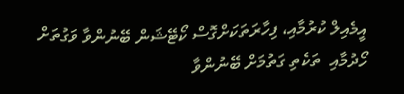އީމެއިލް ކުރުމާއި، ފިހާރަތަކަށްގޮސް ކޯޓޭޝަން ބޭނުންވާ ވަގުތަށް ހޯދުމާއި  ތަކެތި ގަތުމަށް ބޭނުންވާ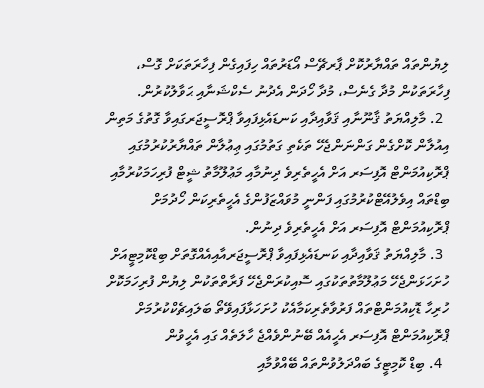ލިޔުންތައް ތައްޔާރުކޮށް ޕާރޗޭސް އޯޑަރުތައް ހިފައިގެން ފިހާރަތަކަށް ގޮސް، ފިހާރަތަކުން މުދާ ގެނެސް، މުދާ ހޯދަން އެދުނު ސެކްޝަނާއި ޙަވާލުކުރުން.
  2. މާލިއްޔަތު ޤާނޫނާއި ޤަވާއިދާއި ކަނޑައެޅިފައިވާ ޕްރޮސީޖަރގައިވާ ގޮތުގެ މަތިން އިއުލާން ކޮށްގެން ގަންނަންޖެހޭ ތަކެތި ގަތުމުގައި ޢިޢުލާން ތައްޔާރުކުރުމުގައި ޕްރޮކިއުމަންޓް އޮފިސަރ އަށް އެހީތެރިވެ ދިނުމާއި މަޢުލޫމާތު ޝީޓް ފުރިހަމަކުރުމާއި ބިޑްތައް އިވެލުއޭޓްކުރުމުގައި ފަންނީ މުވައްޒަފުންގެ އެހީތެރިކަން ހޯދުމަށް ޕްރޮކިއުމަންޓް އޮފިސަރ އަށް އެހީތެރިވެ ދިނުން.
  3. މާލިއްޔަތު ޤަވާއިދާއި ކަނޑައެޅިފައިވާ ޕްރޮސީޖަރއާއިއެއްގޮތަށް ބިޑްކޮމިޓީއަށް ހުށަހަޅަންޖެހޭ މަޢުލޫމާތުތަކުގައި ސޮއިކުރަންޖެހޭ ފަރާތްތަކުން ލިޔުން ފުރިހަމަކޮށް ހުރިހާ ޑޮކިއުމަންޓްތައް ފަރުވާތެރިކަމާއެކު ހުށަހަޅާފައިވޭތޯ ބަލައިޗެކްކުރުމަށް ޕްރޮކިއުމަންޓް އޮފިސަރ އެހީއެއް ބޭނުންވެއްޖެ ހާލަތެއް ގައި އެހީވުން
  4. ބިޑް ކޮމިޓީގެ ބައްދަލުވުންތައް ބޭއްވުމާއި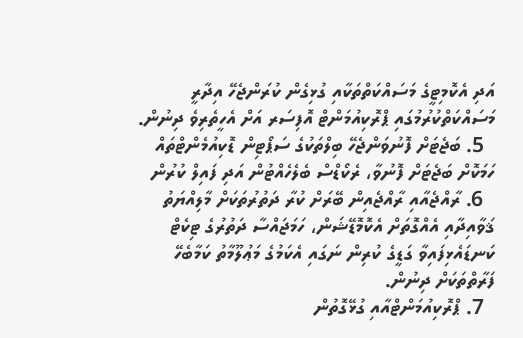އަދި އެކޮމިޓީގެ މަސައްކަތްތަކާއި ގުޅިގެން ކުރަންޖެހޭ އިދާރީ މަސައްކަތްކުރުމުގައި ޕްރޮކިއުމަންޓް އޮފިސަރ އަށް އެހީތެރިވެ ދިނުން.
  5. ބަޖެޓަށް ފޮނުވަންޖެހޭ ބިލްތަކުގެ ސަޕޯޓިން ޑޮކިއުމެންޓްތައް ހަމަކޮށް ބަޖެޓަށް ފޮނުވާ، ރެކޯޑްސް ބެލެހެއްޓުން އަދި ފައިލް ކުރުން
  6. ރާއްޖެއާއި ރާއްޖެއިން ބޭރަށް ކުރާ ދަތުރުތަކަށް މާލިއްޔަތު ޤަވާއިދާއި އެއްގޮތަށް އެކޮމޮޑޭޝަން، ހަމަޖައްސާ ދަތުރުގެ ޓިކެޓް ކަނޑައެޅިފައިވާ ގަޑީގެ ކުރިން ނަގައި އެކަމުގެ މަޢުލޫމާތު ކަމާބެހޭ ފަރާތްތަކަށް ދިނުން.
  7. ޕްރޮކިއުމަންޓްއާއި ގުޅޭގޮތުން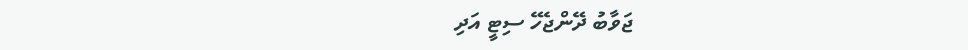ޖަވާބު ދޭންޖެހޭ ސިޓީ އަދި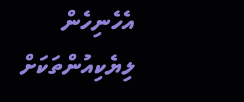އެހެނިހެން ލިޔެކިއުންތަކަށް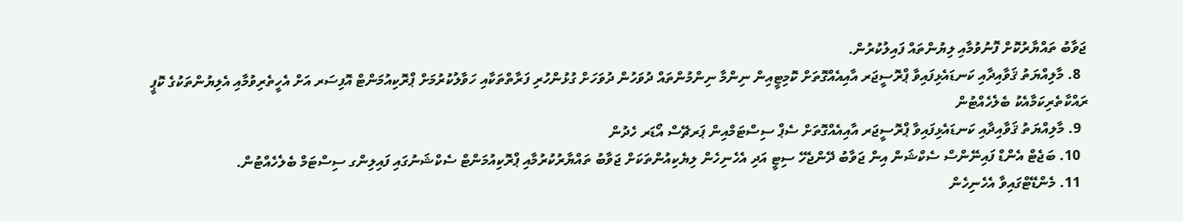ޖަވާބު ތައްޔާރުކޮށް ފޮނުވުމާއި ލިޔުންތައް ފައިލުކުރުން.
  8. މާލިއްޔަތު ޤަވާއިދާއި ކަނޑައެޅިފައިވާ ޕްރޮސީޖަރ އާއިއެއްގޮތަށް ކޮމިޓީއިން ނިންމާ ނިންމުންތައް ދުވަހުން ދުވަހަށް ގުޅުންހުރި ފަރާތްތަކާއި ހަވާލުކުރުމަށް ޕްރޮކިއުމަންޓް އޮފިސަރ އަށް އެހީތެރިވުމާއި އެލިޔުންތަކުގެ ކޮޕީ ރައްކާތެރިކަމާއެކު ބެލެހެއްޓުން
  9. މާލިއްޔަތު ޤަވާއިދާއި ކަނޑައެޅިފައިވާ ޕްރޮސީޖަރ އާއިއެއްގޮތަށް ސެޕް ސިސްޓަމްއިން ޕަރޗޭސް އޯޑަރ ހެދުން
  10. ބަޖެޓް އެންޑް ފައިނޭންސް ސެކްޝަން އިން ޖަވާބު ދޭންޖެހޭ ސިޓީ އަދި އެހެނިހެން ލިޔެކިއުންތަކަށް ޖަވާބު ތައްޔާރުކުރުމާއި ޕްރޮކިއުމަންޓް ސެކްޝަނުގައި ފައިލިންގ ސިސްޓަމް ބެލެހެއްޓުން.
  11. މެންޑޭޓްގައިވާ އެހެނިހެން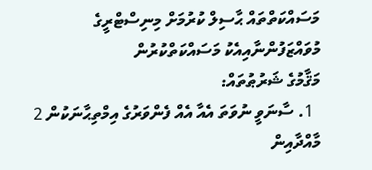މަސައްކަތްތައް ޙާސިލް ކުރުމަށް މިނިސްޓްރީގެ މުވައްޒަފުންނާއިއެކު މަސައްކަތްކުރުން
މަޤާމުގެ ޝަރުޠުތައް:
  1. ސާނަވީ ނުވަތަ އެއާ އެއް ފެންވަރުގެ އިމްތިޙާނަކުން 2 މާއްދާއިން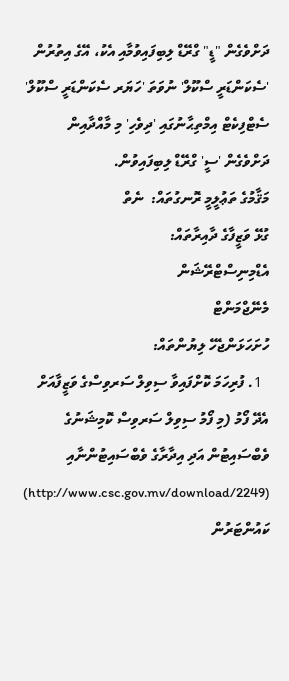ދަށްވެގެން "ޑީ" ގްރޭޑް ލިބިފައިވުމާއި އެކު، އޭގެ އިތުރުން 'ސެކަންޑަރީ ސްކޫލް' ނުވަތަ 'ހަޔަރ ސެކަންޑަރީ ސްކޫލް' ސެޓްފިކެޓް އިމްތިޙާނުގައި 'ދިވެހި' މި މާއްދާއިން ދަށްވެގެން 'ސީ' ގްރޭޑް ލިބިފައިވުން.
މަޤާމުގެ ތަޢުލީމީ ރޮނގުތައް:  ނެތް
ގުޅޭ ވަޒީފާގެ ދާއިރާތައް:
އެޑްމިނިސްޓްރޭޝަން
މެނޭޖްމަންޓް
ހުށަހަޅަންޖެހޭ ލިޔުންތައް:
  1. ފުރިހަމަ ކޮށްފައިވާ ސިވިލް ސަރވިސްގެ ވަޒީފާއަށް އެދޭ ފޯމު (މި ފޯމު ސިވިލް ސަރވިސް ކޮމިޝަނުގެ ވެބްސައިޓުން އަދި އިދާރާގެ ވެބްސައިޓުންނާއި (http://www.csc.gov.mv/download/2249) ކައުންޓަރުން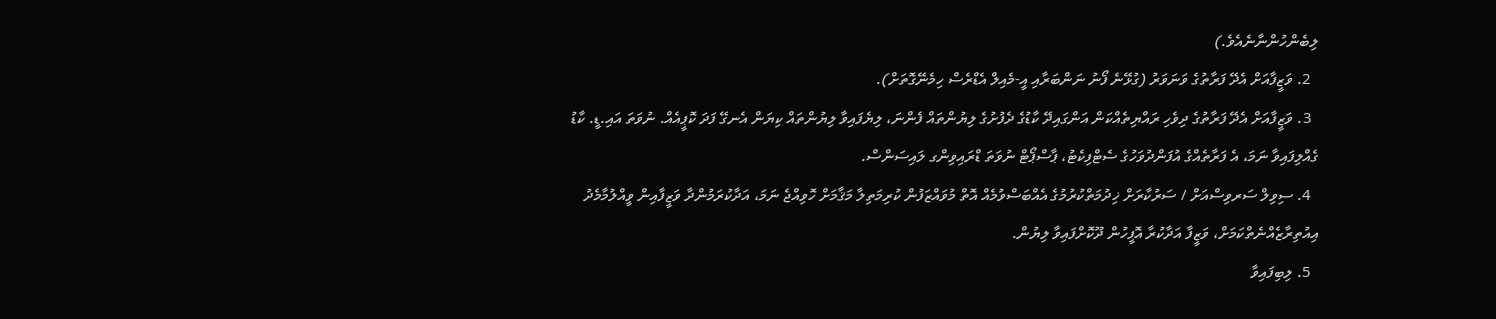ލިބެންހުންނާނެއެވެ.)
  2. ވަޒީފާއަށް އެދޭ ފަރާތުގެ ވަނަވަރު (ގުޅޭނެ ފޯނު ނަންބަރާއި އީ-މެއިލް އެޑްރެސް ހިމެނޭގޮތަށް).
  3. ވަޒީފާއަށް އެދޭ ފަރާތުގެ ދިވެހި ރައްޔިތެއްކަން އަންގައިދޭ ކާޑުގެ ދެފުށުގެ ލިޔުންތައް ފެންނަ، ލިޔެފައިވާ ލިޔުންތައް ކިޔަން އެނގޭ ފަދަ ކޮޕީއެއް. ނުވަތަ އައި.ޑީ. ކާޑު ގެއްލިފައިވާ ނަމަ، އެ ފަރާތެއްގެ އުފަންދުވަހުގެ ސެޓްފިކެޓު، ޕާސްޕޯޓް ނުވަތަ ޑްރައިވިންގ ލައިސަންސް.
  4. ސިވިލް ސަރވިސްއަށް / ސަރުކާރަށް ޚިދުމަތްކުރުމުގެ އެއްބަސްވުމެއް އޮތް މުވައްޒަފުން ކުރިމަތިލާ މަޤާމަށް ހޮވިއްޖެ ނަމަ، އަދާކުރަމުންދާ ވަޒީފާއިން ވީއްލުމާމެދު އިއުތިރާޒެއްނެތްކަމަށް، ވަޒީފާ އަދާކުރާ އޮފީހުން ދޫކޮށްފައިވާ ލިޔުން.
  5. ލިބިފައިވާ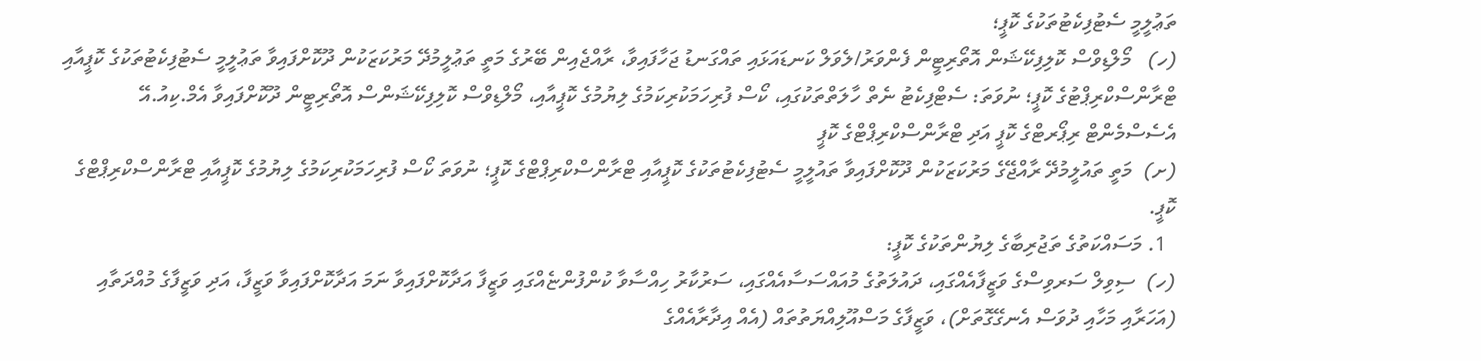ތަޢުލީމީ ސެޓުފިކެޓުތަކުގެ ކޮޕީ؛
(ހ)   މޯލްޑިވްސް ކޮލިފިކޭޝަން އޮތޯރިޓީން ފެންވަރު/ލެވަލް ކަނޑައަޅައި ތައްގަނޑު ޖަހާފައިވާ، ރާއްޖެއިން ބޭރުގެ މަތީ ތަޢުލީމުދޭ މަރުކަޒަކުން ދޫކޮށްފައިވާ ތަޢުލީމީ ސެޓުފިކެޓުތަކުގެ ކޮޕީއާއި ޓްރާންސްކްރިޕްޓުގެ ކޮޕީ؛ ނުވަތަ: ސެޓްފިކެޓު ނެތް ހާލަތްތަކުގައި، ކޯސް ފުރިހަމަކުރިކަމުގެ ލިޔުމުގެ ކޮޕީއާއި، މޯލްޑިވްސް ކޮލިފިކޭޝަންސް އޮތޯރިޓީން ދޫކޮށްފައިވާ އެމް.ކިއު.އޭ އެސެސްމެންޓް ރިޕޯރޓްގެ ކޮޕީ އަދި ޓްރާންސްކްރިޕްޓްގެ ކޮޕީ
(ށ)  މަތީ ތައުލީމުދޭ ރާއްޖޭގެ މަރުކަޒަކުން ދޫކޮށްފައިވާ ތައުލީމީ ސެޓުފިކެޓުތަކުގެ ކޮޕީއާއި ޓްރާންސްކްރިޕްޓްގެ ކޮޕީ؛ ނުވަތަ ކޯސް ފުރިހަމަކުރިކަމުގެ ލިޔުމުގެ ކޮޕީއާއި ޓްރާންސްކްރިޕްޓްގެ ކޮޕީ.
  1. މަސައްކަތުގެ ތަޖުރިބާގެ ލިޔުންތަކުގެ ކޮޕީ:
(ހ)  ސިވިލް ސަރވިސްގެ ވަޒީފާއެއްގައި، ދައުލަތުގެ މުއައްސަސާއެއްގައި، ސަރުކާރު ހިއްސާވާ ކުންފުންޏެއްގައި ވަޒީފާ އަދާކޮށްފައިވާ ނަމަ އަދާކޮށްފައިވާ ވަޒީފާ، އަދި ވަޒީފާގެ މުއްދަތާއި (އަހަރާއި މަހާއި ދުވަސް އެނގޭގޮތަށް)، ވަޒީފާގެ މަސްއޫލިއްޔަތުތައް (އެއް އިދާރާއެއްގެ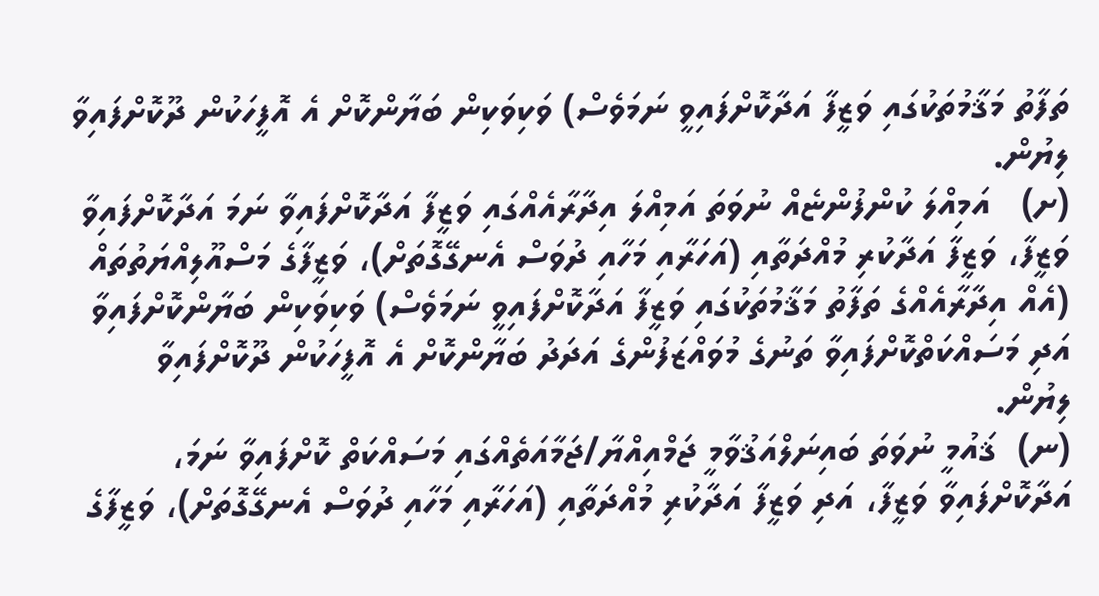ތަފާތު މަޤާމުތަކުގައި ވަޒީފާ އަދާކޮށްފައިވީ ނަމަވެސް) ވަކިވަކިން ބަޔާންކޮށް އެ އޮފީހަކުން ދޫކޮށްފައިވާ ލިޔުން.
(ށ)   އަމިއްލަ ކުންފުންޏެއް ނުވަތަ އަމިއްލަ އިދާރާއެއްގައި ވަޒީފާ އަދާކޮށްފައިވާ ނަމަ އަދާކޮށްފައިވާ ވަޒީފާ، ވަޒީފާ އަދާކުރި މުއްދަތާއި (އަހަރާއި މަހާއި ދުވަސް އެނގޭގޮތަށް)، ވަޒީފާގެ މަސްއޫލިއްޔަތުތައް (އެއް އިދާރާއެއްގެ ތަފާތު މަޤާމުތަކުގައި ވަޒީފާ އަދާކޮށްފައިވީ ނަމަވެސް) ވަކިވަކިން ބަޔާންކޮށްފައިވާ އަދި މަސައްކަތްކޮށްފައިވާ ތަނުގެ މުވައްޒަފުންގެ އަދަދު ބަޔާންކޮށް އެ އޮފީހަކުން ދޫކޮށްފައިވާ ލިޔުން.
(ނ)  ޤައުމީ ނުވަތަ ބައިނަލްއަޤުވާމީ ޖަމްއިއްޔާ/ޖަމާއަތެއްގައި މަސައްކަތް ކޮށްފައިވާ ނަމަ، އަދާކޮށްފައިވާ ވަޒީފާ، އަދި ވަޒީފާ އަދާކުރި މުއްދަތާއި (އަހަރާއި މަހާއި ދުވަސް އެނގޭގޮތަށް)، ވަޒީފާގެ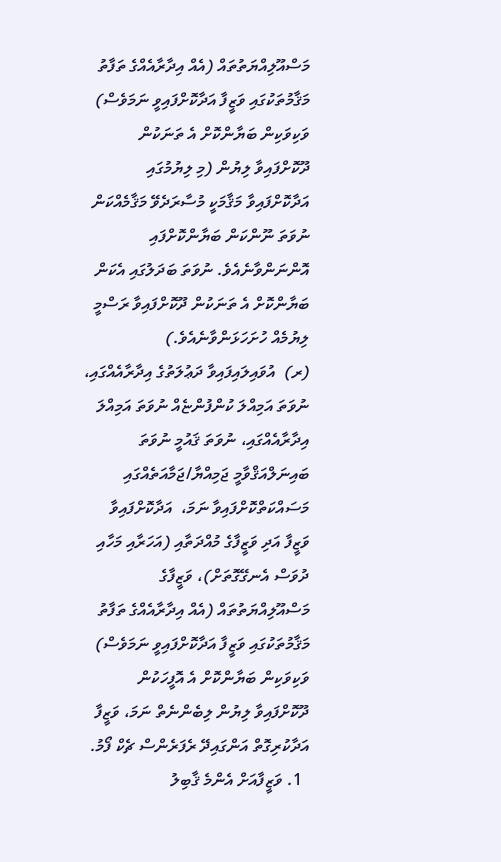މަސްއޫލިއްޔަތުތައް (އެއް އިދާރާއެއްގެ ތަފާތު މަޤާމުތަކުގައި ވަޒީފާ އަދާކޮށްފައިވީ ނަމަވެސް) ވަކިވަކިން ބަޔާންކޮށް އެ ތަނަކުން ދޫކޮށްފައިވާ ލިޔުން (މި ލިޔުމުގައި އަދާކޮށްފައިވާ މަޤާމަކީ މުސާރަދެވޭ މަޤާމެއްކަން ނުވަތަ ނޫންކަން ބަޔާންކޮށްފައި އޮންނަންވާނެއެވެ. ނުވަތަ ބަދަލުގައި އެކަން ބަޔާންކޮށް އެ ތަނަކުން ދޫކޮށްފައިވާ ރަސްމީ ލިޔުމެއް ހުށަހަޅަންވާނެއެވެ.)
(ރ)  އުވައިލައިފައިވާ ދަޢުލަތުގެ އިދާރާއެއްގައި، ނުވަތަ އަމިއްލަ ކުންފުންޏެއް ނުވަތަ އަމިއްލަ އިދާރާއެއްގައި، ނުވަތަ ޤައުމީ ނުވަތަ ބައިނަލްއަޤްވާމީ ޖަމިއްޔާ/ޖަމާއަތެއްގައި މަސައްކަތްކޮށްފައިވާ ނަމަ،  އަދާކޮށްފައިވާ ވަޒީފާ އަދި ވަޒީފާގެ މުއްދަތާއި (އަހަރާއި މަހާއި ދުވަސް އެނގޭގޮތަށް)، ވަޒީފާގެ މަސްއޫލިއްޔަތުތައް (އެއް އިދާރާއެއްގެ ތަފާތު މަޤާމުތަކުގައި ވަޒީފާ އަދާކޮށްފައިވީ ނަމަވެސް) ވަކިވަކިން ބަޔާންކޮށް އެ އޮފީހަކުން ދޫކޮށްފައިވާ ލިޔުން ލިބެންނެތް ނަމަ، ވަޒީފާ އަދާކުރިގޮތް އަންގައިދޭ ރެފަރެންސް ޗެކް ފޯމު.
  1. ވަޒީފާއަށް އެންމެ ޤާބިލު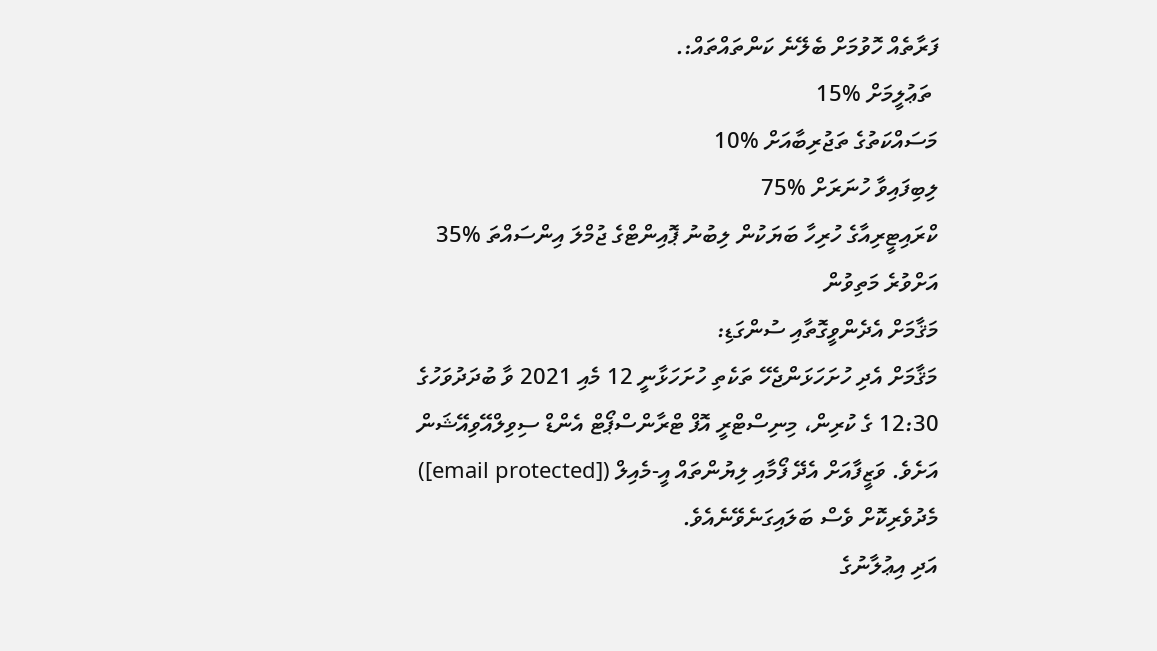ފަރާތެއް ހޮވުމަށް ބެލޭނެ ކަންތައްތައް:.
 ތަޢުލީމަށް %15
މަސައްކަތުގެ ތަޖުރިބާއަށް %10
ލިބިފައިވާ ހުނަރަށް %75
ކްރައިޓީރިއާގެ ހުރިހާ ބަޔަކުން ލިބުނު ޕޮއިންޓްގެ ޖުމްލަ އިންސައްތަ %35 އަށްވުރެ މަތިވުން
މަޤާމަށް އެދެންވީގޮތާއި ސުންގަޑި:
މަޤާމަށް އެދި ހުށަހަޅަންޖެހޭ ތަކެތި ހުށަހަޅާނީ 12 މެއި 2021 ވާ ބުދަދުވަހުގެ 12:30 ގެ ކުރިން، މިނިސްޓްރީ އޮފް ޓްރާންސްޕޯޓް އެންޑް ސިވިލްއޭވިއޭޝަން އަށެވެ. ވަޒީފާއަށް އެދޭ ފޯމާއި ލިޔުންތައް އީ-މެއިލް ([email protected]) މެދުވެރިކޮށް ވެސް ބަލައިގަނެވޭނެއެވެ.
އަދި އިޢުލާނުގެ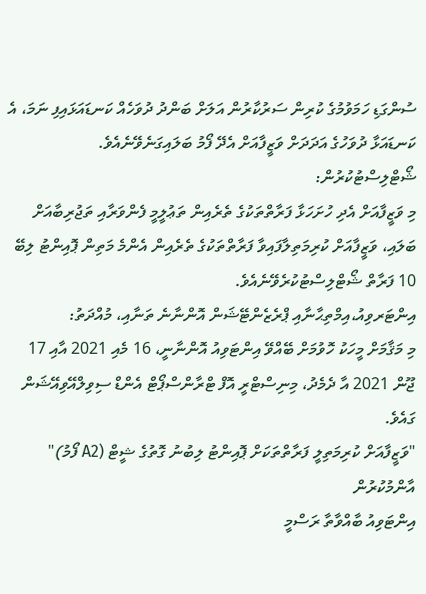ސުންގަޑި ހަމަވުމުގެ ކުރިން ސަރުކާރުން އަލަށް ބަންދު ދުވަހެއް ކަނޑައަޅައިފި ނަމަ، އެ ކަނޑައަޅާ ދުވަހުގެ އަދަދަށް ވަޒީފާއަށް އެދޭ ފޯމު ބަލައިގަނެވޭނެއެވެ.
ޝޯޓްލިސްޓުކުރުން:
މި ވަޒީފާއަށް އެދި ހުށަހަޅާ ފަރާތްތަކުގެ ތެރެއިން ތަޢުލީމީ ފެންވަރާއި ތަޖުރިބާއަށް ބަލައި، ވަޒީފާއަށް ކުރިމަތިލާފައިވާ ފަރާތްތަކުގެ ތެރެއިން އެންމެ މަތިން ޕޮއިންޓު ލިބޭ 10 ފަރާތް ޝޯޓްލިސްޓުކުރެވޭނެއެވެ.
އިންޓަރވިއު،އިމްތިޙާނާއި ޕްރެޒެންޓޭޝަން އޮންނާނެ ތަނާއި، މުއްދަތު:
މި މަޤާމަށް މީހަކު ހޮވުމަށް ބޭއްވޭ އިންޓަވިއު އޮންނާނީ، 16 މެއި 2021 އާއި 17 ޖޫން 2021 އާ ދެމެދު، މިނިސްޓްރީ އޮފް ޓްރާންސްޕޯޓް އެންޑް ސިވިލްއޭވިއޭޝަން ގައެވެ.
"ވަޒީފާއަށް ކުރިމަތިލީ ފަރާތްތަކަށް ޕޮއިންޓު ލިބުނު ގޮތުގެ ޝީޓް (A2 ފޯމު)" އާންމުކުރުން
އިންޓަވިއު ބާއްވާތާ ރަސްމީ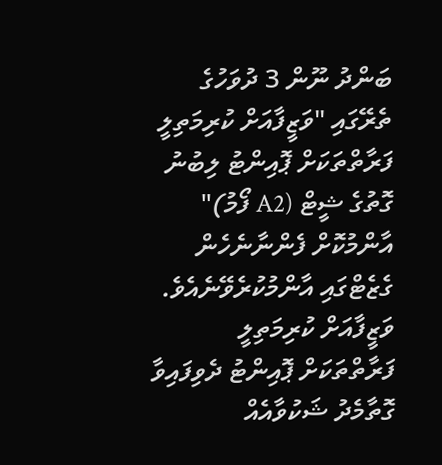ބަންދު ނޫން 3 ދުވަހުގެ ތެރޭގައި "ވަޒީފާއަށް ކުރިމަތިލީ ފަރާތްތަކަށް ޕޮއިންޓު ލިބުނު ގޮތުގެ ޝީޓް (A2 ފޯމު)" އާންމުކޮށް ފެންނާނެހެން ގެޒެޓްގައި އާންމުކުރެވޭނެއެވެ. ވަޒީފާއަށް ކުރިމަތިލީ ފަރާތްތަކަށް ޕޮއިންޓު ދެވިފައިވާ ގޮތާމެދު ޝަކުވާއެއް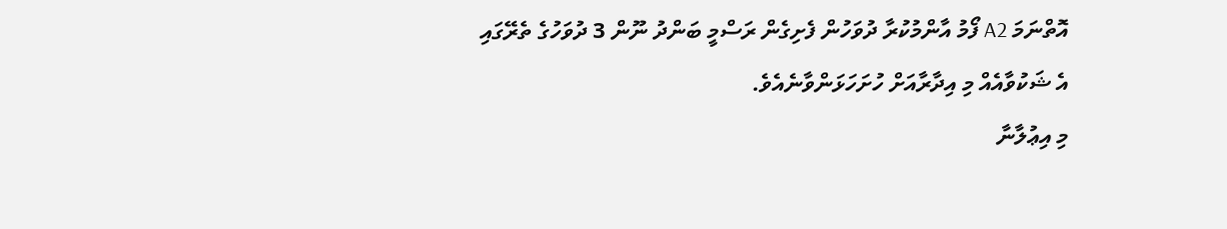އޮތްނަމަ A2 ފޯމު އާންމުކުރާ ދުވަހުން ފެށިގެން ރަސްމީ ބަންދު ނޫން 3 ދުވަހުގެ ތެރޭގައި އެ ޝަކުވާއެއް މި އިދާރާއަށް ހުށަހަޅަންވާނެއެވެ.
މި އިޢުލާނާ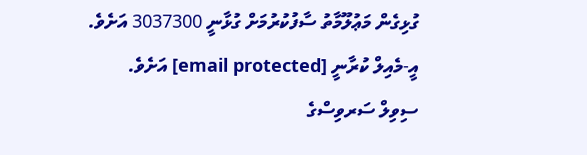ގުޅިގެން މަޢުލޫމާތު ސާފުކުރުމަށް ގުޅާނީ 3037300 އަށެވެ. އީ-މެއިލް ކުރާނީ [email protected] އަށެވެ.
ސިވިލް ސަރވިސްގެ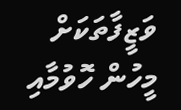ވަޒީފާތަކަށް މީހުން ހޮވުމާއި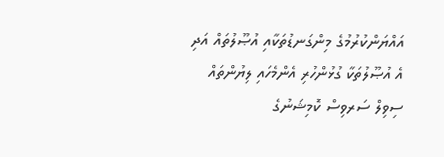އައްޔަންކުރުމުގެ މިންގަނޑުތަކާއި އުޞޫލުތައް އަދި އެ އުޞޫލުތަކާ ގުޅުންހުރި އެންމެހައި ލިޔުންތައް ސިވިލް ސަރވިސް ކޮމިޝަނުގެ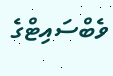ވެބްސައިޓްގެ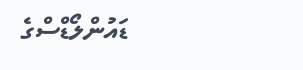ޑައުންލޯޑްސްގެ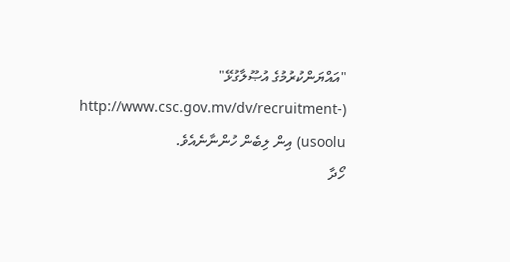"އައްޔަންކުރުމުގެ އުޞޫލާގުޅޭ" (http://www.csc.gov.mv/dv/recruitment-usoolu) އިން ލިބެން ހުންނާނެއެވެ.
ހޯދާ